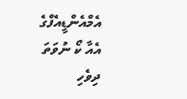އެމްއެންޑީއެފްގެ އެއާ ކޯ ނުވަތަ ދިވެހި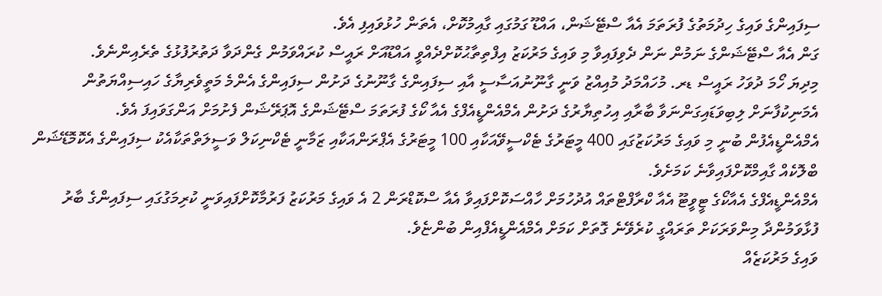ސިފައިންގެ ވައިގެ ހިދުމަތުގެ ފުރަތަމަ އެއާ ސްޓޭޝަން، އައްޑޫ ގަމުގައި ގާއިމުކޮށް، އެތަން ހުޅުވައިފި އެވެ.
ގަން އެއާ ސްޓޭޝަންގެ ނަމުން ނަން ދެވިފައިވާ މި ވައިގެ މަރުކަޒު އިފްތިތާޙުކޮށްދެއްވީ އައްޑޫއަށް ރައީސް ކުރައްވަމުން ގެންދަވާ ދަތުރުފުޅުގެ ތެރެއިންނެވެ.
މިދިޔަ ހޯމަ ދުވަހު ރައީސް ޑރ. މުހައްމަދު މުއިއްޒު ވަނީ ގާނޫނުއަސާސީ އާއި ސިފައިންގެ ގާނޫނުގެ ދަށުން ސިފައިންގެ އެންމެ މަތީވެރިޔާގެ ހައިސިއްޔަތުން އެމަނިކުފާނަށް ލިބިވަޑައިގަންނަވާ ބާރާއި އިހުތިޔާރުގެ ދަށުން އެމްއެންޑީއެފްގެ އެއާ ކޯގެ ފުރަތަމަ ސްޓޭޝަންގެ އޮޕަރޭޝަން ފެށުމަށް އަންގަވައިފަ އެވެ.
އެމްއެންޑީއެފުން ބުނީ މި ވައިގެ މަރުކަޒުގައި 400 މީޓަރުގެ ޓެކްސީވޭއަކާއި 100 މީޓަރުގެ އެޕްރަންއަކާއި ޒަމާނީ ޓެކްނިކަލް ވަސީލަތްތަކާއެކު ސިފައިންގެ އެކޮމޮޑޭޝަން ބްލޮކެއް ގާއިމްކޮށްފައިވާނެ ކަމަށެވެ.
އެމްއެންޑީއެފްގެ އެއާކޯގެ ޓީވީޓޫ އެއާ ކްރާފްޓްތައް އުދުހުމަށް ހާއްސަކޮށްފައިވާ އެއާ ސްކޮޑްރަން 2 އެ ވައިގެ މަރުކަޒު ފަރުމާކޮށްފައިވަނީ ކުރިމަގުގައި ސިފައިންގެ ބާރު ފުޅާވަމުންދާ މިންވަރަކަށް ތަރައްގީ ކުރެވޭނެ ގޮތަށް ކަމަށް އެމްއެންޑީއެފްއިން ބުންޏެވެ.
ވައިގެ މަރުކަޒެއް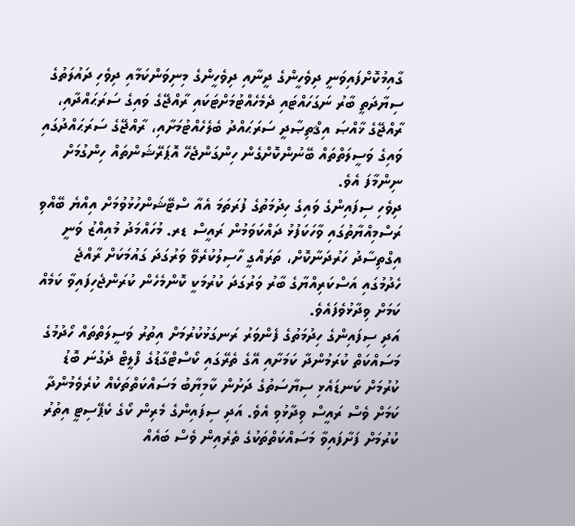ގާއިމުކޮށްފައިވަނީ ދިވެހީންގެ ދީނާއި ދިވެހީންގެ މިނިވަންކަމާއި ދިވެހި ދައުލަތުގެ ސިޔާދަތީ ބާރު ނަގަހައްޓައި ދެމެހެއްޓުމަށްޓަކައި ރާއްޖޭގެ ވައިގެ ސަރަޙައްދާއި، ރާއްޖޭގެ ޚާއްޞަ އިޤްތިޞާދީ ސަރަޙައްދު ބެލެހެއްޓުމަށާއި، ރާއްޖޭގެ ސަރަޙައްދުގައި ވައިގެ ވަސީލަތްތައް ބޭނުންކޮށްގެން ހިންގަންޖެހޭ އޮޕަރޭޝަންތައް ހިންގުމަށް ނިންމާފަ އެވެ.
ދިވެހި ސިފައިންގެ ވައިގެ ހިދުމަތުގެ ފުރަތަމަ އެއާ ސްޓޭޝަންހުޅުވުމަށް އިއްޔެ ބޭއްވި ރަސްމިއްޔާތުގައި ވާހަކަފުޅު ދައްކަވަމުން ރައީސް ޑރ. މުހައްމަދު މުއިއްޒު ވަނީ އިގްތިސާދު ހަރުދަނާކޮށް، ތަރައްގީ ހާސިލުކުރެވޭ ވަރުގަދަ ގައުމަކަށް ރާއްޖެ ހެދުމުގައި އަސްކަރިއްޔާގެ ބާރު ވަރުގަދަ ކުރުމަކީ ކޮންމެހެން ކުރަންޖެހިފައިވާ ކަމެއް ކަމަށް ވިދާޅުވެފައެވެ.
އަދި ސިފައިންގެ ހިދުމަތުގެ ފެންވަރު ރަނގަޅުކުރުމަށް އިތުރު ވަސީލަތްތައް ހޯދުމުގެ މަސައްކަތް ކުރަމުންދާ ކަމަށާއި އޭގެ ތެރޭގައި ކޯސްޓްގާޑުގެ ފްލީޓް ދެގުނަ ބޮޑު ކުރުމަށް ކަނޑައެޅި ސިޔާސަތުގެ ދަށުން ކާމިޔާބު މަސައްކަތްތަކެއް ކުރެވެމުންދާ ކަމަށް ވެސް ރައީސް ވިދާޅުވި އެވެ. އަދި ސިފައިންގެ މެރިން ކޯގެ ކެޕޭސިޓީ އިތުރު ކުރުމަށް ފަށާފައިވާ މަސައްކަތްތަކުގެ ތެރެއިން ވެސް ބައެއް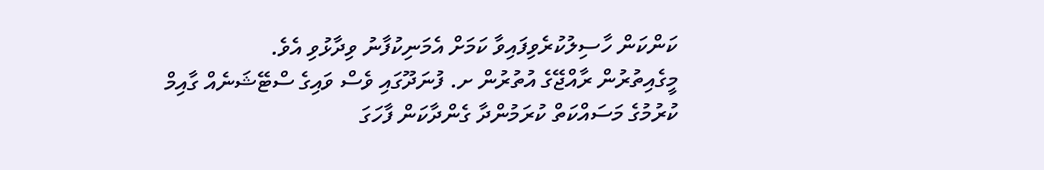ކަންކަން ހާސިލުކުރެވިފައިވާ ކަމަށް އެމަނިކުފާނު ވިދާޅުވި އެވެ.
މީގެއިތުރުން ރާއްޖޭގެ އުތުރުން ށ. ފުނަދޫގައި ވެސް ވައިގެ ސްޓޭޝަނެއް ގާއިމް ކުރުމުގެ މަސައްކަތް ކުރަމުންދާ ގެންދާކަން ފާހަގަ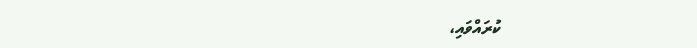ކުރައްވައި،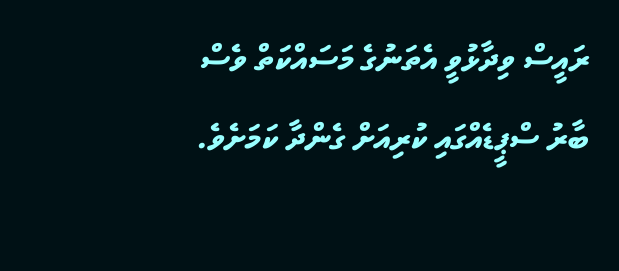ރައީސް ވިދާޅުވީ އެތަނުގެ މަސައްކަތް ވެސް ބާރު ސްޕީޑެއްގައި ކުރިއަށް ގެންދާ ކަމަށެވެ.